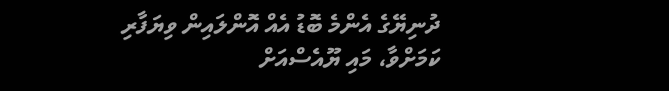ދުނިޔޭގެ އެންމެ ބޮޑު އެއް އޮންލައިން ވިޔަފާރި ކަމަށްވާ، މައި ޔޫއެސްއަށް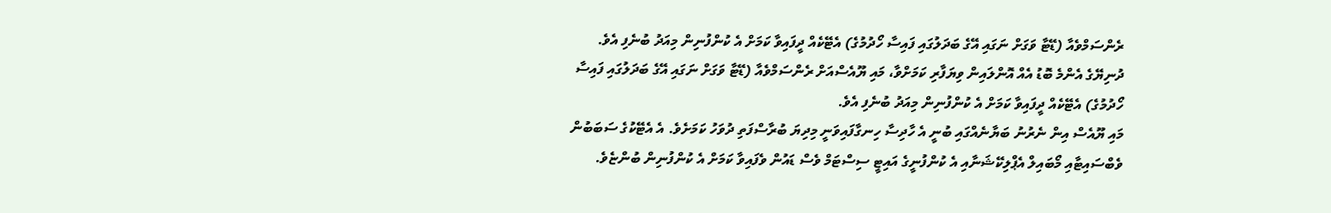ރެންސަމްވެއާ (ޑޭޓާ ވަގަށް ނަގައި އޭގެ ބަދަލުގައި ފައިސާ ހޯދުމުގެ) އެޓޭކެއް ދީފައިވާ ކަމަށް އެ ކުންފުނިން މިއަދު ބުނެފި އެވެ.
ދުނިޔޭގެ އެންމެ ބޮޑު އެއް އޮންލައިން ވިޔަފާރި ކަމަށްވާ، މައި ޔޫއެސްއަށް ރެންސަމްވެއާ (ޑޭޓާ ވަގަށް ނަގައި އޭގެ ބަދަލުގައި ފައިސާ ހޯދުމުގެ) އެޓޭކެއް ދީފައިވާ ކަމަށް އެ ކުންފުނިން މިއަދު ބުނެފި އެވެ.
މައި ޔޫއެސް އިން ނެރުނު ބަޔާނެއްގައި ބުނީ އެ ހާދިސާ ހިނގާފައިވަނީ މިދިޔަ ބުރާސްފަތި ދުވަހު ކަމަށެވެ. އެ އެޓޭކުގެ ސަބަބުން ވެބްސައިޓާއި މޯބައިލް އެޕްލިކޭޝަނާއި އެ ކުންފުނީގެ އައިޓީ ސިސްޓަމް ވެސް ޑައުން ވެފައިވާ ކަމަށް އެ ކުންފުނިން ބުންޏެވެ.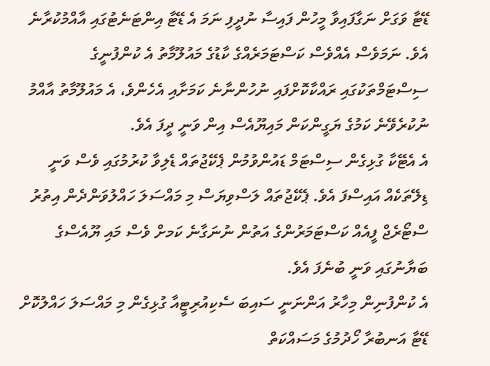ޑޭޓާ ވަގަށް ނަގާފައިވާ މީހުން ފައިސާ ނުދީފި ނަމަ އެ ޑޭޓާ އިންޓަނެޓުގައި އާއްމުކުރާނެ އެވެ. ނަމަވެސް އެއްވެސް ކަސްޓަމަރެއްގެ ކާޑުގެ މައުލޫމާތު އެ ކުންފުނީގެ ސިސްޓަމްތަކުގައި ރައްކާކޮށްފައި ނުހުންނާނެ ކަމަށާއި އެހެންވެ، އެ މައުލޫމާތު އާއްމު ނުކުރެވޭނެ ކަމުގެ ޔަގީންކަން މައިޔޫއެސް އިން ވަނީ ދީފަ އެވެ.
އެ އެޓޭކާ ގުޅިގެން ސިސްޓަމް ޑައުންވުމުން ޕެކޭޖުތައް ޑެލިވާ ކުރުމުގައި ވެސް ވަނީ ޑިލޭތަކެއް އައިސްފަ އެވެ. ޕެކޭޖުތައް ލަސްވިޔަސް މި މައްސަލަ ހައްލުވަންދެން އިތުރު ސްޓޯރެޖް ފީއެއް ކަސްޓަމަރުންގެ އަތުން ނުނަގާނެ ކަމށް ވެސް މައި ޔޫއެސްގެ ބަޔާނުގައި ވަނީ ބުނެފަ އެވެ.
އެ ކުންފުނިން މިހާރު އަންނަނީ ސައިބަ ސެކިއުރިޓީއާ ގުޅިގެން މި މައްސަލަ ހައްލުކޮށް ޑޭޓާ އަނބުރާ ހޯދުމުގެ މަސައްކަތް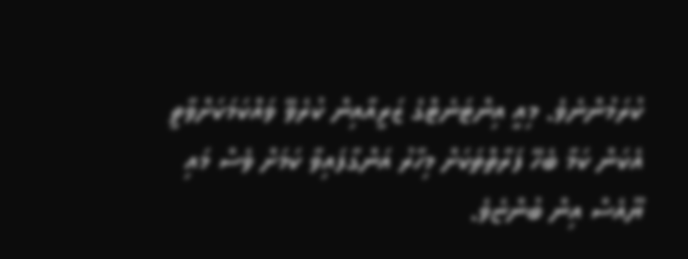ކުރަމުންނެވެ. މިއީ އިންޓަނެޓްގެ ޒަރީއާއިން ކުރެވޭ ވައްކަމަކަށްވާތީ އެކަން ކަމާ ބެހޭ ފަރާތްތަކަށް މިހާރު އަންގާފައިވާ ކަމަށް ވެސް މައި ޔޫއެސް އިން ބުންޏެވެ.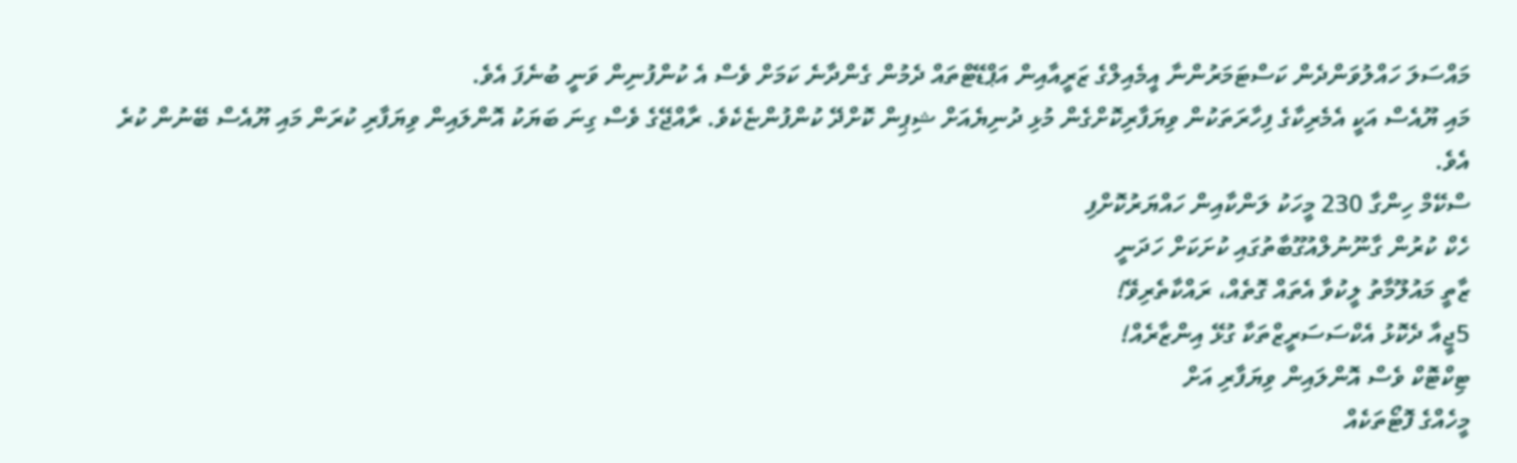މައްސަލަ ހައްލުވަންދެން ކަސްޓަމަރުންނާ އީމެއިލްގެ ޒަރީއާއިން އަޕްޑޭޓްތައް ދެމުން ގެންދާނެ ކަމަށް ވެސް އެ ކުންފުނިން ވަނީ ބުނެފަ އެވެ.
މައި ޔޫއެސް އަކީ އެމެރިކާގެ ފިހާރަތަކުން ވިޔަފާރިކޮށްގެން މުޅި ދުނިޔެއަށް ޝިޕިން ކޮށްދޭ ކުންފުންޏެކެވެ. ރާއްޖޭގެ ވެސް ގިނަ ބަޔަކު އޮންލައިން ވިޔަފާރި ކުރަން މައި ޔޫއެސް ބޭނުން ކުރެ އެވެ.
ސްކޭމް ހިންގާ 230 މީހަކު ލަންކާއިން ހައްޔަރުކޮށްފި
ހެކް ކުރުން ގާނޫނުލްއުގޫބާތުގައި ކުށަކަށް ހަދަނީ
ޒާތީ މައުލޫމާތު ލީކުވާ އެތައް ގޮތެއް، ރައްކާތެރިވޭ!
5ޖީއާ ދެކޮޅު އެކްސަސަރީޒްތަކާ ގުޅޭ އިންޒާރެއް!
ޓިކްޓޮކް ވެސް އޮންލައިން ވިޔަފާރި އަށް
މީހެއްގެ ފޮޓޯތަކެއް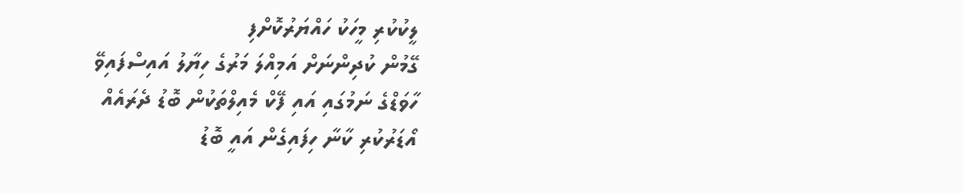ލީކުކުރި މީހަކު ހައްޔަރުކޮށްފި
ގޭމުން ކުދިންނަށް އަމިއްލަ މަރުގެ ހިޔާލު އައިސްފައިވޭ
ހާވަޑްގެ ނަމުގައި އައި ފޭކް މެއިލްތަކުން ބޮޑު ދެރައެއް
އޯޑަރުކުރި ކާނާ ހިފައިގެން އައީ ބޮޑު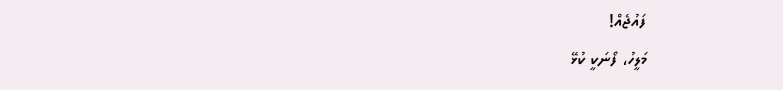ފައުޖެއް!
މަލީހު، ފޯނަކީ ކުޅޭ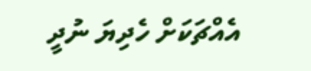އެއްޗަކަށް ހެދިޔަ ނުދީ